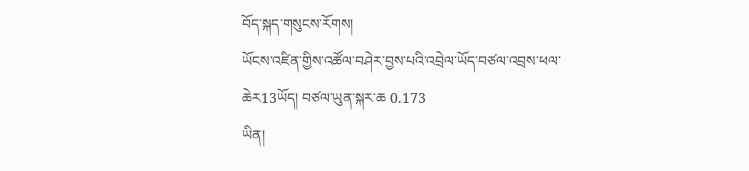བོད་སྐད་གསུངས་རོགས།
ཡོངས་འཛིན་གྱིས་འཚོལ་བཤེར་བྱས་པའི་འབྲེལ་ཡོད་བཙལ་འབྲས་ཕལ་ཆེར13ཡོད། བཙལ་ཡུན་སྐར་ཆ 0.173
ཡིན།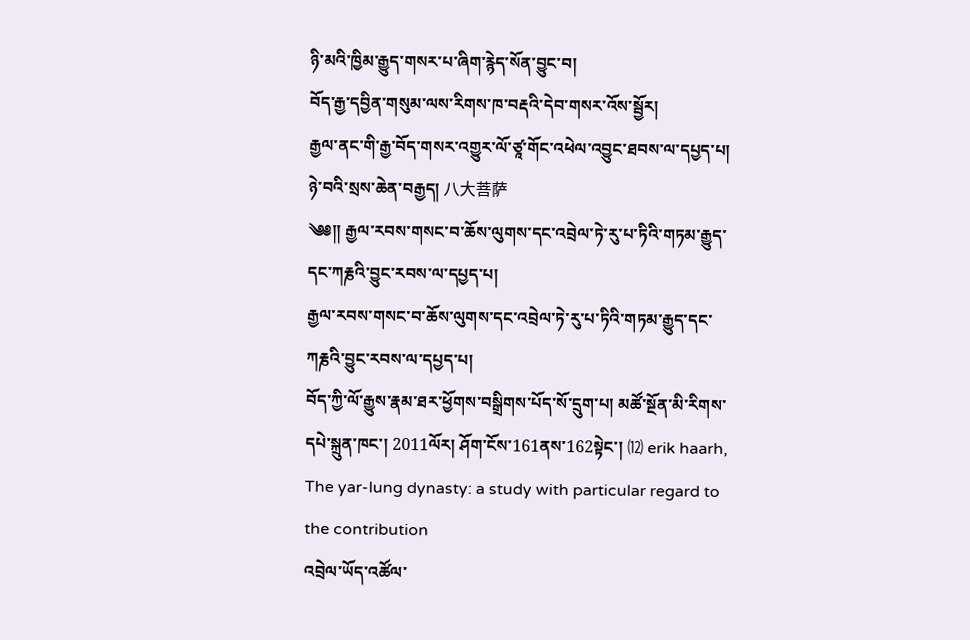ཉི་མའི་ཁྱིམ་རྒྱུད་གསར་པ་ཞིག་རྙེད་སོན་བྱུང་བ།
བོད་རྒྱ་དབྱིན་གསུམ་ལས་རིགས་ཁ་བརྡའི་དེབ་གསར་འོས་སྦྱོར།
རྒྱལ་ནང་གི་རྒྱ་བོད་གསར་འགྱུར་ལོ་ཙཱ་གོང་འཕེལ་འབྱུང་ཐབས་ལ་དཔྱད་པ།
ཉེ་བའི་སྲས་ཆེན་བརྒྱད། 八大菩萨
༄༅།། རྒྱལ་རབས་གསང་བ་ཆོས་ལུགས་དང་འབྲེལ་ཏེ་རུ་པ་ཏིའི་གཏམ་རྒྱུད་དང་ཀརྞའི་བྱུང་རབས་ལ་དཔྱད་པ།
རྒྱལ་རབས་གསང་བ་ཆོས་ལུགས་དང་འབྲེལ་ཏེ་རུ་པ་ཏིའི་གཏམ་རྒྱུད་དང་ཀརྞའི་བྱུང་རབས་ལ་དཔྱད་པ།
བོད་ཀྱི་ལོ་རྒྱུས་རྣམ་ཐར་ཕྱོགས་བསྒྲིགས་པོད་སོ་དྲུག་པ། མཚོ་སྔོན་མི་རིགས་དཔེ་སྐྲུན་ཁང་། 2011ལོར། ཤོག་ངོས་161ནས་162སྟེང་། ⑿ erik haarh, The yar-lung dynasty: a study with particular regard to the contribution
འབྲེལ་ཡོད་འཚོལ་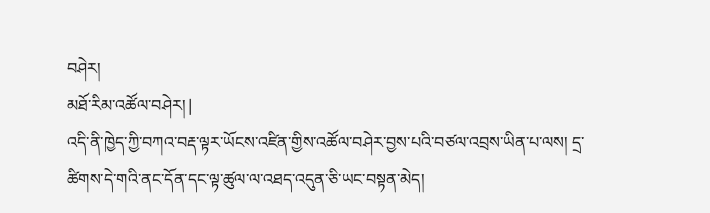བཤེར།
མཐོ་རིམ་འཚོལ་བཤེར། |
འདི་ནི་ཁྱེད་ཀྱི་བཀའ་བརྡ་ལྟར་ཡོངས་འཛིན་གྱིས་འཚོལ་བཤེར་བྱས་པའི་བཙལ་འབྲས་ཡིན་པ་ལས། དྲ་ཚིགས་དེ་གའི་ནང་དོན་དང་ལྟ་ཚུལ་ལ་འཐད་འདུན་ཅི་ཡང་བསྟན་མེད།